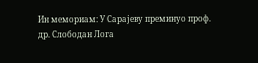Ин мемориам: У Сарајеву преминуо проф. др. Слободан Лога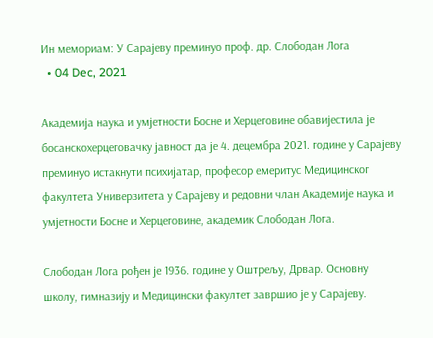Ин мемориам: У Сарајеву преминуо проф. др. Слободан Лога
  • 04 Dec, 2021

Академија наука и умјетности Босне и Херцеговине обавијестила је босанскохерцеговачку јавност да је 4. децембра 2021. године у Сарајеву преминуо истакнути психијатар, професор емеритус Медицинског факултета Универзитета у Сарајеву и редовни члан Академије наука и умјетности Босне и Херцеговине, академик Слободан Лога.

Слободан Лога рођен је 1936. године у Оштрељу, Дрвар. Основну школу, гимназију и Медицински факултет завршио је у Сарајеву.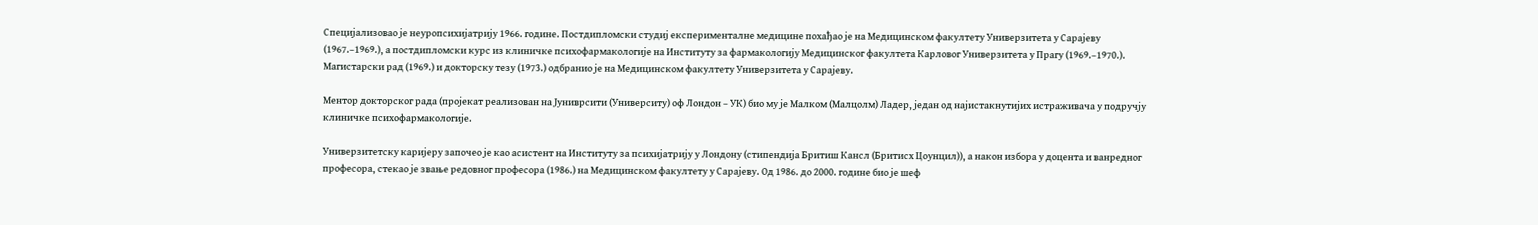Специјализовао је неуропсихијатрију 1966. године. Постдипломски студиј експерименталне медицине похађао је на Медицинском факултету Универзитета у Сарајеву (1967.–1969.), а постдипломски курс из клиничке психофармакологије на Институту за фармакологију Медицинског факултета Карловог Универзитета у Прагу (1969.–1970.). Магистарски рад (1969.) и докторску тезу (1973.) одбранио је на Медицинском факултету Универзитета у Сарајеву.

Ментор докторског рада (пројекат реализован на Јуниврсити (Университy) оф Лондон – УК) био му је Малком (Малцолм) Ладер, један од најистакнутијих истраживача у подручју клиничке психофармакологије.

Универзитетску каријеру започео је као асистент на Институту за психијатрију у Лондону (стипендија Бритиш Кансл (Бритисх Цоунцил)), а након избора у доцента и ванредног професора, стекао је звање редовног професора (1986.) на Медицинском факултету у Сарајеву. Од 1986. до 2000. године био је шеф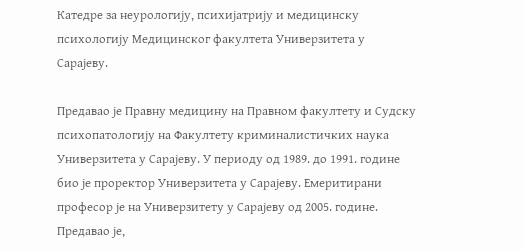Катедре за неурологију, психијатрију и медицинску психологију Медицинског факултета Универзитета у Сарајеву.

Предавао је Правну медицину на Правном факултету и Судску психопатологију на Факултету криминалистичких наука Универзитета у Сарајеву. У периоду од 1989. до 1991. године био је проректор Универзитета у Сарајеву. Емеритирани професор је на Универзитету у Сарајеву од 2005. године. Предавао је,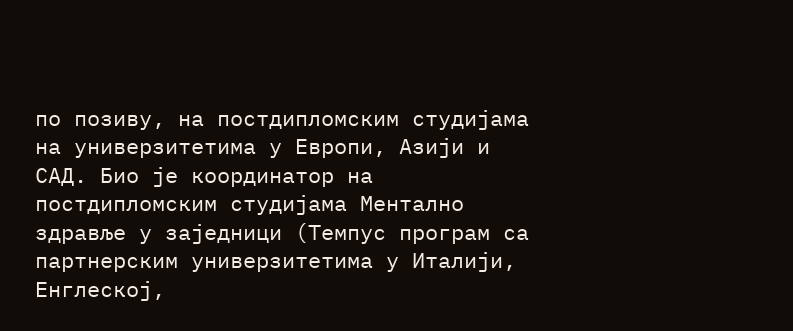по позиву, на постдипломским студијама на универзитетима у Европи, Азији и САД. Био је координатор на постдипломским студијама Ментално здравље у заједници (Темпус програм сa партнерским универзитетима у Италији, Енглеској,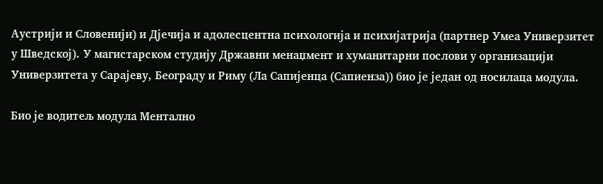Аустрији и Словенији) и Дјечија и адолесцентна психологија и психијатрија (партнер Умеа Универзитет у Шведској). У магистарском студију Државни менаџмент и хуманитарни послови у организацији Универзитета у Сарајеву, Београду и Риму (Ла Сапијенца (Сапиенза)) био је један од носилаца модула.

Био је водитељ модула Ментално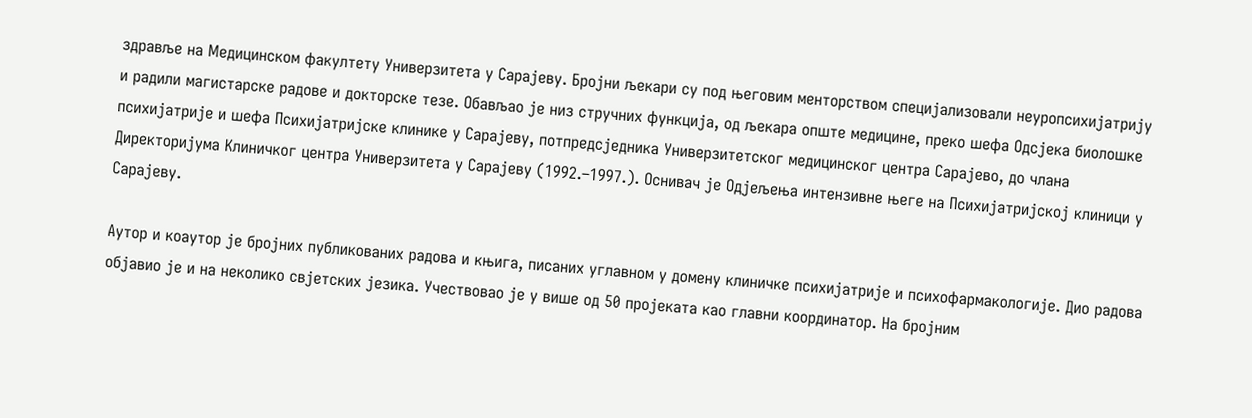здравље на Медицинском факултету Универзитета у Сарајеву. Бројни љекари су под његовим менторством специјализовали неуропсихијатрију и радили магистарске радове и докторске тезе. Обављао је низ стручних функција, од љекара опште медицине, преко шефа Одсјека биолошке психијатрије и шефа Психијатријске клинике у Сарајеву, потпредсједника Универзитетског медицинског центра Сарајево, до члана Директоријума Клиничког центра Универзитета у Сарајеву (1992.–1997.). Оснивач је Одјељења интензивне његе на Психијатријској клиници у Сарајеву.

Аутор и коаутор је бројних публикованих радова и књига, писаних углавном у домену клиничке психијатрије и психофармакологије. Дио радова објавио је и на неколико свјетских језика. Учествовао је у више од 50 пројеката као главни координатор. На бројним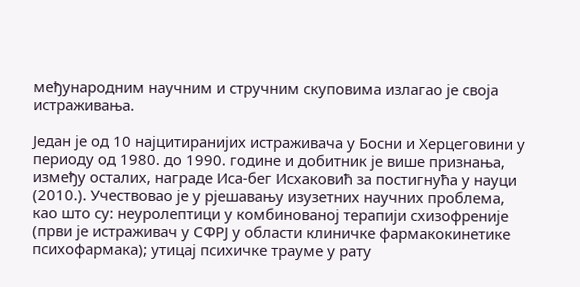међународним научним и стручним скуповима излагао је своја истраживања.

Један је од 10 најцитиранијих истраживача у Босни и Херцеговини у периоду од 1980. до 1990. године и добитник је више признања, између осталих, награде Иса-бег Исхаковић за постигнућа у науци (2010.). Учествовао је у рјешавању изузетних научних проблема, као што су: неуролептици у комбинованој терапији схизофреније (први је истраживач у СФРЈ у области клиничке фармакокинетике психофармака); утицај психичке трауме у рату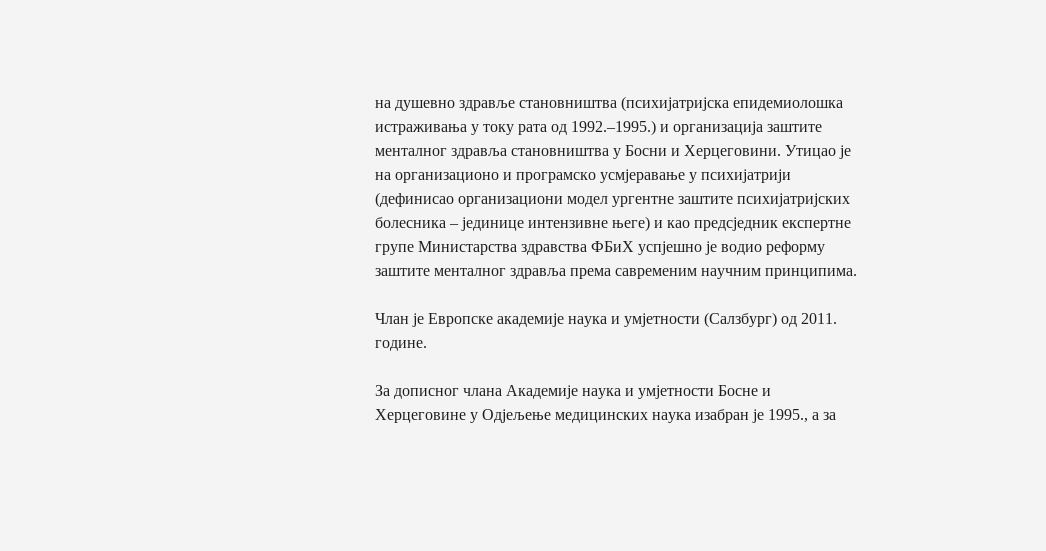на душевно здравље становништва (психијатријска епидемиолошка истраживања у току рата од 1992.–1995.) и организација заштите менталног здравља становништва у Босни и Херцеговини. Утицао је на организационо и програмско усмјеравање у психијатрији (дефинисао организациони модел ургентне заштите психијатријских болесника – јединице интензивне његе) и као предсједник експертне групе Министарства здравства ФБиХ успјешно је водио реформу заштите менталног здравља према савременим научним принципима.

Члан је Европске академије наука и умјетности (Салзбург) од 2011. године.

За дописног члана Академије наука и умјетности Босне и Херцеговине у Одјељење медицинских наука изабран је 1995., а за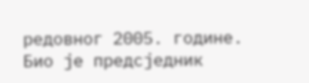редовног 2005. године. Био је предсједник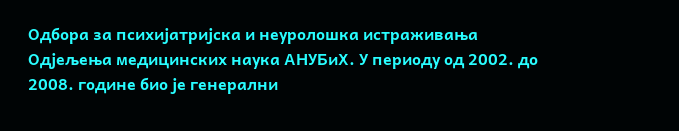Одбора за психијатријска и неуролошка истраживања Одјељења медицинских наука АНУБиХ. У периоду од 2002. до 2008. године био је генерални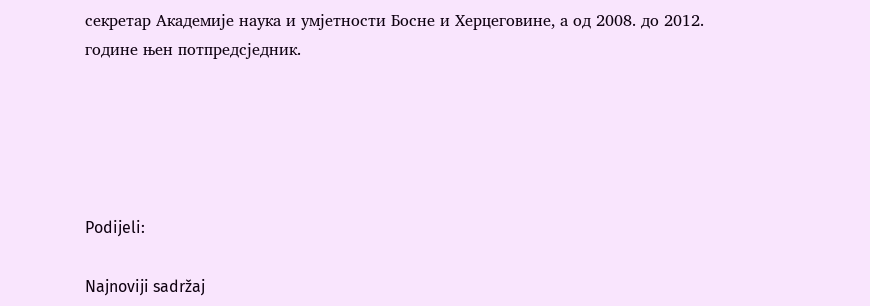секретар Академије наука и умјетности Босне и Херцеговине, а од 2008. до 2012. године њен потпредсједник.





Podijeli:

Najnoviji sadržaj